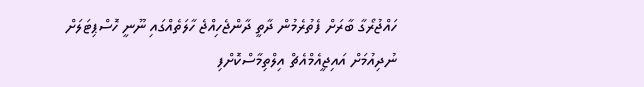ހައްޖުރޯގާ ބާރަށް ފެތުރެމުން ދާތީ ދާންޖެހިއްޖެ ހާލަތެއްގައި ނޫނީ ހޮސްޕިޓަލަށް ނުދިއުމަށް އައިޖީއެމްއެޗް އިލްތިމާސްކޮށްފި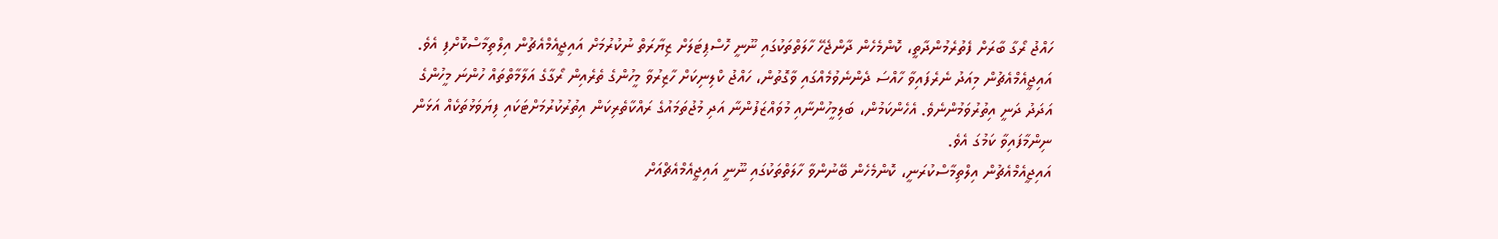ހައްޖު ރޯގާ ބާރަށް ފެތުރެމުންދާތީ، ކޮންމެހެން ދާންޖެހޭ ހާލަތްތަކުގައި ނޫނީ ހޮސްޕިޓަލަށް ޒިޔާރަތް ނުކުރުމަށް އައިޖީއެމްއެޗުން އިލްތިމާސްކޮށްފި އެވެ.
އައިޖީއެމްއެޗުން މިއަދު ނެރެފައިވާ ހާއްސަ ދެންނެވުމެއްގައި ވާގޮތުން، ހައްޖު ކްލިނިކަށް ހާޒިރުވާ މީހުންގެ ތެރެއިން ރޯގާގެ އަލާމާތްތައް ހުންނަ މީހުންގެ އަދަދު ދަނީ އިތުރުވަމުންނެވެ. އެހެންކަމުން، ބަލިމީހުންނާއި މުވައްޒަފުންނާ އަދި މުޖުތަމައުގެ ރައްކާތެރިކަން އިތުރުކުރުމަށްޓަކައި ފިޔަވަޅުތަކެއް އަޅަން ނިންމާފައިވާ ކަމުގަ އެވެ.
އައިޖީއެމްއެޗުން އިލްތިމާސްކުރަނީ، ކޮންމެހެން ބޭނުންވާ ހާލަތްތަކުގައި ނޫނީ އައިޖީއެމްއެޗްއަށް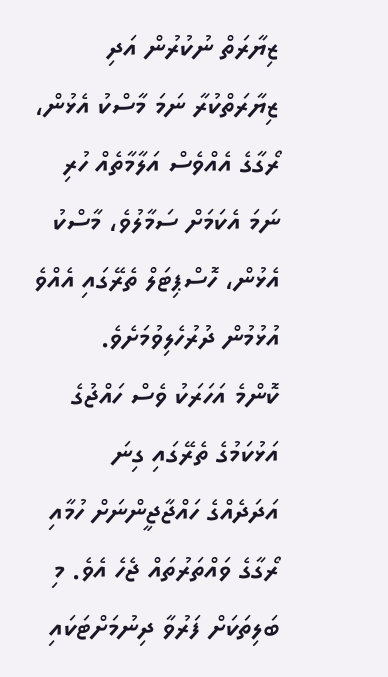ޒިޔާރަތް ނުކުރުން އަދި ޒިޔާރަތްކުރާ ނަމަ މާސްކު އެޅުން، ރޯގާގެ އެއްވެސް އަލާމާތެއް ހުރި ނަމަ އެކަމަށް ސަމާލުވެ، މާސްކު އެޅުން، ހޮސްޕިޓަލް ތެރޭގައި އެއްވެ އުޅުމުން ދުރުހެލިވުމަށެވެ.
ކޮންމެ އަހަރަކު ވެސް ހައްޖުގެ އަޅުކަމުގެ ތެރޭގައި ގިނަ އަދަދެއްގެ ހައްޖާޖީންނަށް ހުމާއި ރޯގާގެ ވައްތަރުތައް ޖެހެ އެވެ. މި ބަލިތަކަށް ފަރުވާ ދިނުމަށްޓަކައި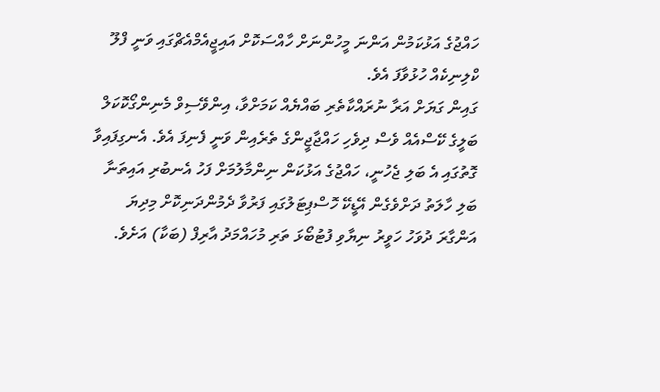ހައްޖުގެ އަޅުކަމުން އަންނަ މީހުންނަށް ހާއްސަކޮށް އައިޖީއެމްއެޗްގައި ވަނީ ފްލޫ ކްލިނިކެއް ހުޅުވާފަ އެވެ.
ގައިން ގަޔަށް އަރާ ނުރައްކާތެރި ބައްޔެއް ކަމަށްވާ، އިންވޭސިވް މެނިންގޯކޮކަލް ބަލީގެ ކޭސްއެއް ވެސް ދިވެހި ހައްޖާޖީންގެ ތެރެއިން ވަނީ ފެނިފަ އެވެ. އެނގިފައިވާ ގޮތުގައި އެ ބަލި ޖެހުނީ، ހައްޖުގެ އަޅުކަން ނިންމާލުމަށް ފަހު އެނބުރި އައިތަނާ ބަލި ހާލަތު ދަށްވެގެން އޭޑީކޭ ހޮސްޕިޓަލުގައި ފަރުވާ ދެމުންދަނިކޮށް މިދިޔަ އަންގާރަ ދުވަހު ހަވީރު ނިޔާވި ފުޓުބޯޅަ ތަރި މުހައްމަދު އާރިފް (ބަކާ) އަށެވެ.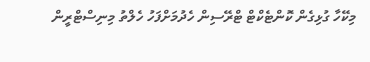މިކޭހާ ގުޅިގެން ކޮންޓެކްޓް ޓްރޭސިން ހެދުމަށްފަހު ހެލްތު މިނިސްޓްރީން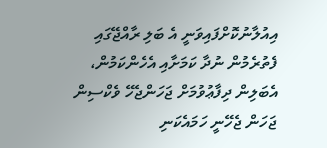އިއުލާނުކޮށްފައިވަނީ އެ ބަލި ރާއްޖޭގައި ފެތުރެމުން ނުދާ ކަމަށާއި އެހެންކަމުން، އެބަލިން ދިފާޢުވުމަށް ޖަހަންޖެހޭ ވެކްސިން ޖަހަން ޖެހޭނީ ހަމައެކަނި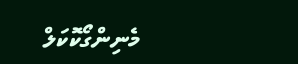މެނިންގޯކޮކަލް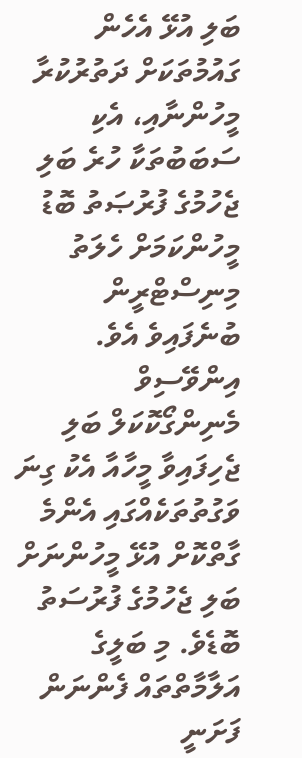ބަލި އުޅޭ އެހެން ގައުމުތަކަށް ދަތުރުކުރާ މީހުންނާއި، އެކި ސަބަބުތަކާ ހުރެ ބަލި ޖެހުމުގެ ފުރުޞަތު ބޮޑު މީހުންކަމަށް ހެލަތު މިނިސްޓްރީން ބުނެފައިވެ އެވެ.
އިންވޭސިވް މެނިންގޯކޮކަލް ބަލި ޖެހިފައިވާ މީހާއާ އެކު ގިނަ ވަގުތުތަކެއްގައި އެންމެ ގާތްކޮށް އުޅޭ މީހުންނަށް ބަލި ޖެހުމުގެ ފުރުސަތު ބޮޑެވެ. މި ބަލީގެ އަލާމާތްތައް ފެންނަން ފަށަނީ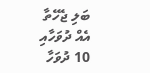ބަލި ޖެހޭތާ އެއް ދުވަހާއި 10 ދުވަހާ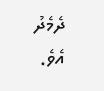ދެމެދު އެވެ.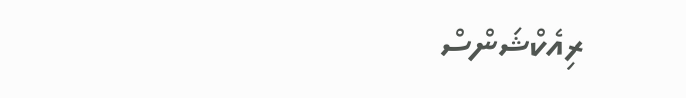ރިއެކްޝަންސް